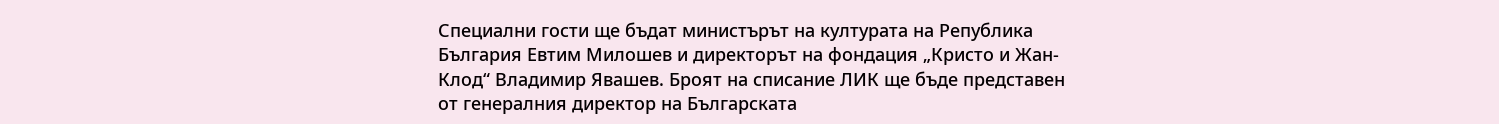Специални гости ще бъдат министърът на културата на Република България Евтим Милошев и директорът на фондация „Кристо и Жан-Клод“ Владимир Явашев. Броят на списание ЛИК ще бъде представен от генералния директор на Българската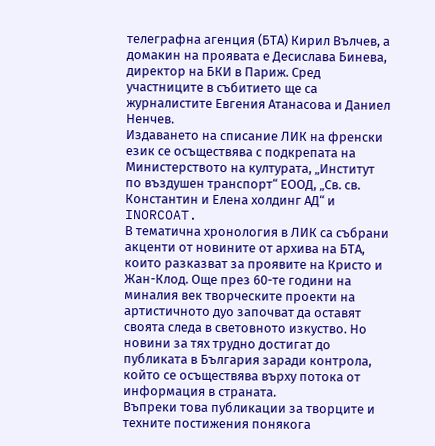телеграфна агенция (БТА) Кирил Вълчев, а домакин на проявата е Десислава Бинева, директор на БКИ в Париж. Сред участниците в събитието ще са журналистите Евгения Атанасова и Даниел Ненчев.
Издаването на списание ЛИК на френски език се осъществява с подкрепата на Министерството на културата, „Институт по въздушен транспорт“ ЕООД, „Св. св. Константин и Елена холдинг АД“ и INORCOAT.
В тематична хронология в ЛИК са събрани акценти от новините от архива на БТА, които разказват за проявите на Кристо и Жан-Клод. Още през 60-те години на миналия век творческите проекти на артистичното дуо започват да оставят своята следа в световното изкуство. Но новини за тях трудно достигат до публиката в България заради контрола, който се осъществява върху потока от информация в страната.
Въпреки това публикации за творците и техните постижения понякога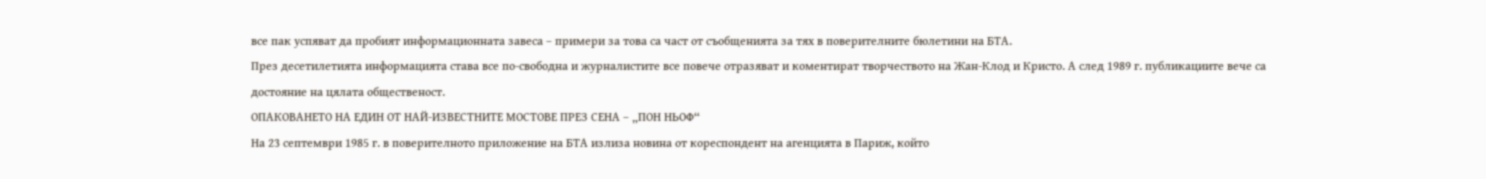все пак успяват да пробият информационната завеса – примери за това са част от съобщенията за тях в поверителните бюлетини на БТА.
През десетилетията информацията става все по-свободна и журналистите все повече отразяват и коментират творчеството на Жан-Клод и Кристо. А след 1989 г. публикациите вече са достояние на цялата общественост.
ОПАКОВАНЕТО НА ЕДИН ОТ НАЙ-ИЗВЕСТНИТЕ МОСТОВЕ ПРЕЗ СЕНА – „ПОН НЬОФ“
На 23 септември 1985 г. в поверителното приложение на БТА излиза новина от кореспондент на агенцията в Париж, който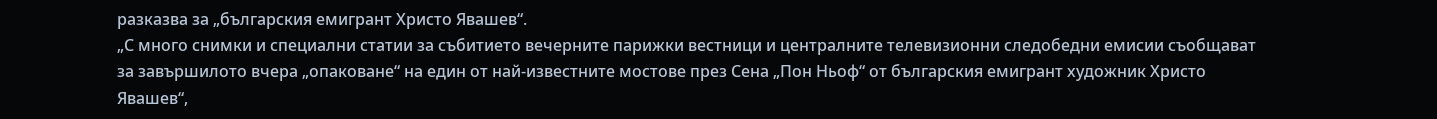разказва за „българския емигрант Христо Явашев“.
„С много снимки и специални статии за събитието вечерните парижки вестници и централните телевизионни следобедни емисии съобщават за завършилото вчера „опаковане“ на един от най-известните мостове през Сена „Пон Ньоф“ от българския емигрант художник Христо Явашев“,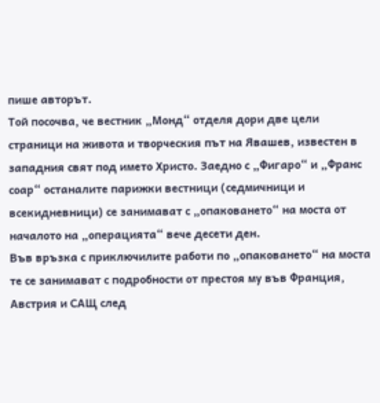пише авторът.
Той посочва, че вестник „Монд“ отделя дори две цели страници на живота и творческия път на Явашев, известен в западния свят под името Христо. Заедно с „Фигаро“ и „Франс соар“ останалите парижки вестници (седмичници и всекидневници) се занимават с „опаковането“ на моста от началото на „операцията“ вече десети ден.
Във връзка с приключилите работи по „опаковането“ на моста те се занимават с подробности от престоя му във Франция, Австрия и САЩ след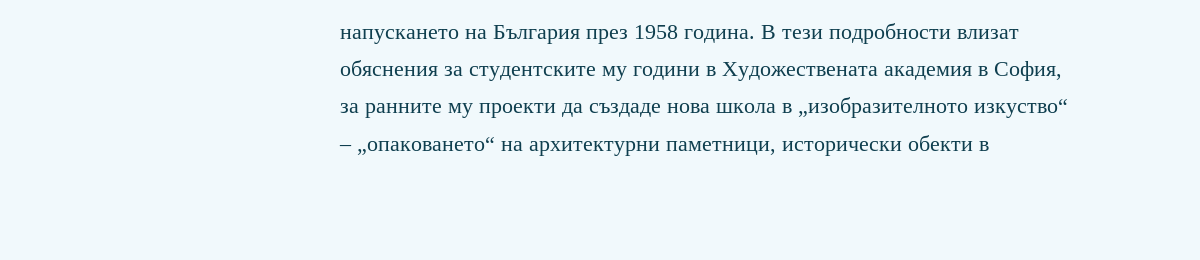напускането на България през 1958 година. В тези подробности влизат обяснения за студентските му години в Художествената академия в София, за ранните му проекти да създаде нова школа в „изобразителното изкуство“ – „опаковането“ на архитектурни паметници, исторически обекти в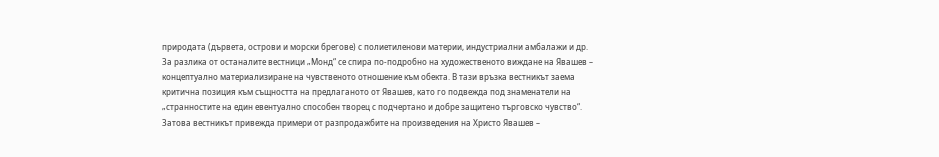природата (дървета, острови и морски брегове) с полиетиленови материи, индустриални амбалажи и др.
За разлика от останалите вестници „Монд“ се спира по-подробно на художественото виждане на Явашев – концептуално материализиране на чувственото отношение към обекта. В тази връзка вестникът заема критична позиция към същността на предлаганото от Явашев, като го подвежда под знаменатели на „странностите на един евентуално способен творец с подчертано и добре защитено търговско чувство“. Затова вестникът привежда примери от разпродажбите на произведения на Христо Явашев –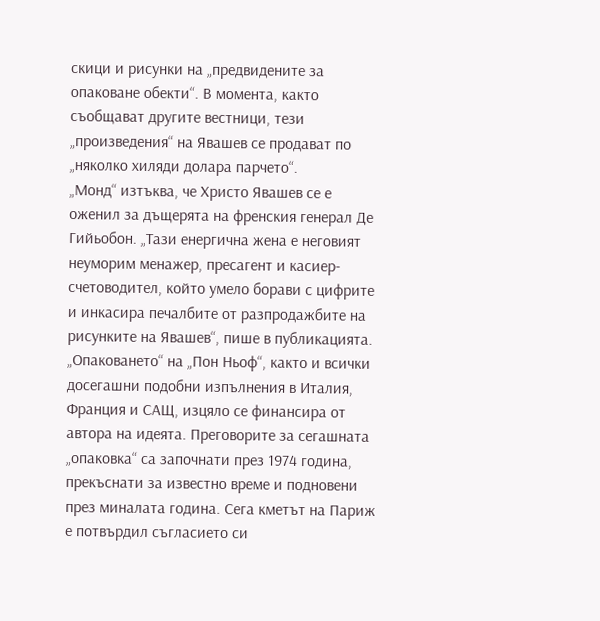скици и рисунки на „предвидените за опаковане обекти“. В момента, както съобщават другите вестници, тези „произведения“ на Явашев се продават по „няколко хиляди долара парчето“.
„Монд“ изтъква, че Христо Явашев се е оженил за дъщерята на френския генерал Де Гийьобон. „Тази енергична жена е неговият неуморим менажер, пресагент и касиер-счетоводител, който умело борави с цифрите и инкасира печалбите от разпродажбите на рисунките на Явашев“, пише в публикацията.
„Опаковането“ на „Пон Ньоф“, както и всички досегашни подобни изпълнения в Италия, Франция и САЩ, изцяло се финансира от автора на идеята. Преговорите за сегашната „опаковка“ са започнати през 1974 година, прекъснати за известно време и подновени през миналата година. Сега кметът на Париж е потвърдил съгласието си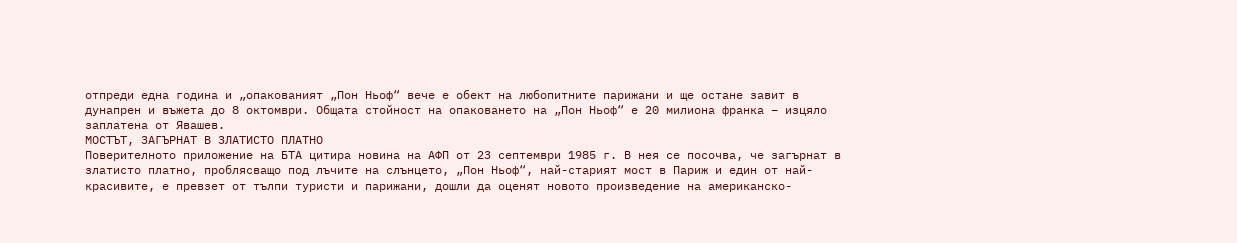отпреди една година и „опакованият „Пон Ньоф“ вече е обект на любопитните парижани и ще остане завит в дунапрен и въжета до 8 октомври. Общата стойност на опаковането на „Пон Ньоф“ е 20 милиона франка – изцяло заплатена от Явашев.
МОСТЪТ, ЗАГЪРНАТ В ЗЛАТИСТО ПЛАТНО
Поверителното приложение на БТА цитира новина на АФП от 23 септември 1985 г. В нея се посочва, че загърнат в златисто платно, проблясващо под лъчите на слънцето, „Пон Ньоф“, най-старият мост в Париж и един от най-красивите, е превзет от тълпи туристи и парижани, дошли да оценят новото произведение на американско-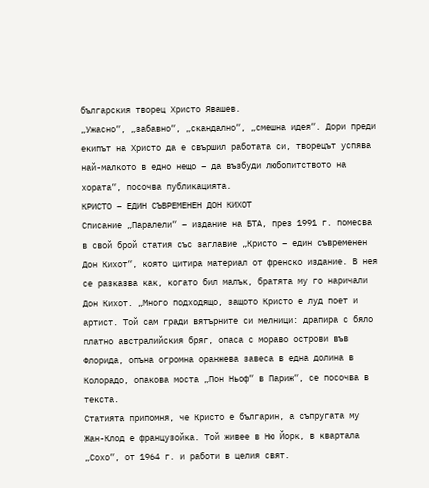българския творец Христо Явашев.
„Ужасно“, „забавно“, „скандално“, „смешна идея“. Дори преди екипът на Христо да е свършил работата си, творецът успява най-малкото в едно нещо – да възбуди любопитството на хората“, посочва публикацията.
КРИСТО – ЕДИН СЪВРЕМЕНЕН ДОН КИХОТ
Списание „Паралели“ – издание на БТА, през 1991 г. помесва в свой брой статия със заглавие „Кристо – един съвременен Дон Кихот“, която цитира материал от френско издание. В нея се разказва как, когато бил малък, братята му го наричали Дон Кихот. „Много подходящо, защото Кристо е луд поет и артист. Той сам гради вятърните си мелници: драпира с бяло платно австралийския бряг, опаса с мораво острови във Флорида, опъна огромна оранжева завеса в една долина в Колорадо, опакова моста „Пон Ньоф“ в Париж“, се посочва в текста.
Статията припомня, че Кристо е българин, а съпругата му Жан-Клод е французойка. Той живее в Ню Йорк, в квартала „Сохо“, от 1964 г. и работи в целия свят.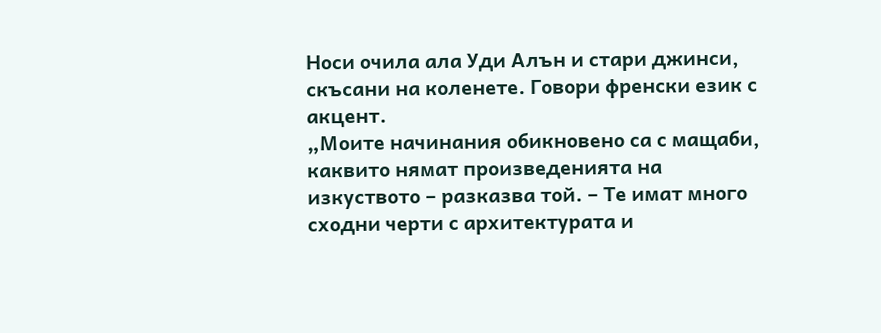Носи очила ала Уди Алън и стари джинси, скъсани на коленете. Говори френски език с акцент.
„Моите начинания обикновено са с мащаби, каквито нямат произведенията на изкуството – разказва той. – Те имат много сходни черти с архитектурата и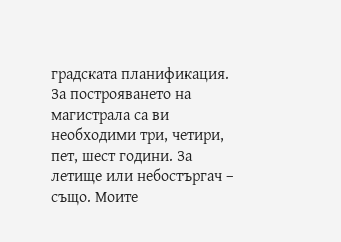градската планификация. За построяването на магистрала са ви необходими три, четири, пет, шест години. За летище или небостъргач – също. Моите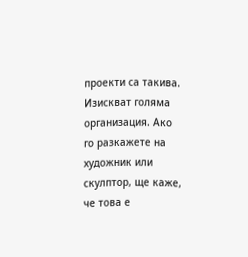проекти са такива. Изискват голяма организация. Ако го разкажете на художник или скулптор, ще каже, че това е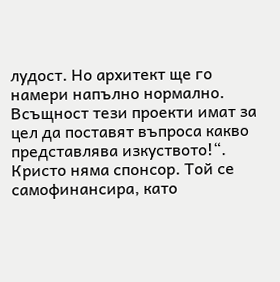лудост. Но архитект ще го намери напълно нормално. Всъщност тези проекти имат за цел да поставят въпроса какво представлява изкуството!“.
Кристо няма спонсор. Той се самофинансира, като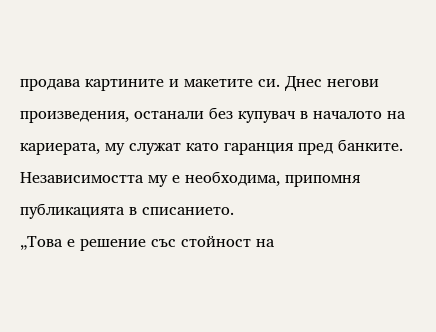продава картините и макетите си. Днес негови произведения, останали без купувач в началото на кариерата, му служат като гаранция пред банките. Независимостта му е необходима, припомня публикацията в списанието.
„Това е решение със стойност на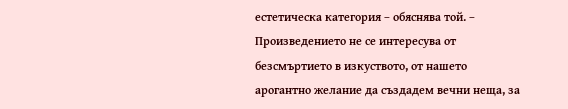естетическа категория – обяснява той. – Произведението не се интересува от безсмъртието в изкуството, от нашето арогантно желание да създадем вечни неща, за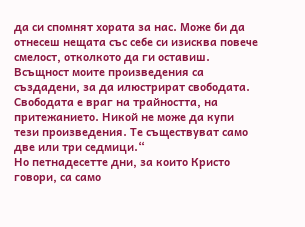да си спомнят хората за нас. Може би да отнесеш нещата със себе си изисква повече смелост, отколкото да ги оставиш. Всъщност моите произведения са създадени, за да илюстрират свободата. Свободата е враг на трайността, на притежанието. Никой не може да купи тези произведения. Те съществуват само две или три седмици.“
Но петнадесетте дни, за които Кристо говори, са само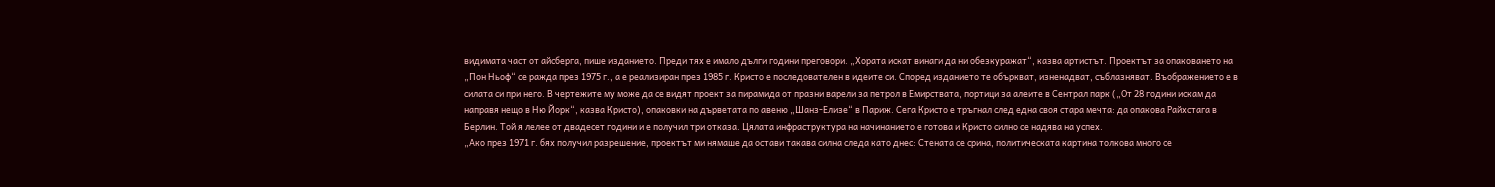видимата част от айсберга, пише изданието. Преди тях е имало дълги години преговори. „Хората искат винаги да ни обезкуражат“, казва артистът. Проектът за опаковането на „Пон Ньоф“ се ражда през 1975 г., а е реализиран през 1985 г. Кристо е последователен в идеите си. Според изданието те объркват, изненадват, съблазняват. Въображението е в силата си при него. В чертежите му може да се видят проект за пирамида от празни варели за петрол в Емирствата, портици за алеите в Сентрал парк („От 28 години искам да направя нещо в Ню Йорк“, казва Кристо), опаковки на дърветата по авеню „Шанз-Елизе“ в Париж. Сега Кристо е тръгнал след една своя стара мечта: да опакова Райхстага в Берлин. Той я лелее от двадесет години и е получил три отказа. Цялата инфраструктура на начинанието е готова и Кристо силно се надява на успех.
„Ако през 1971 г. бях получил разрешение, проектът ми нямаше да остави такава силна следа като днес: Стената се срина, политическата картина толкова много се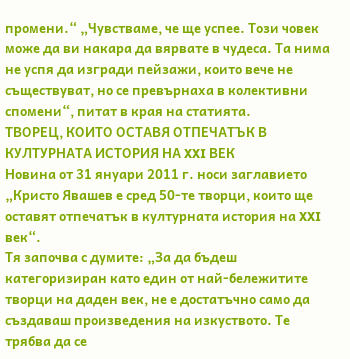промени.“ „Чувстваме, че ще успее. Този човек може да ви накара да вярвате в чудеса. Та нима не успя да изгради пейзажи, които вече не съществуват, но се превърнаха в колективни спомени“, питат в края на статията.
ТВОРЕЦ, КОИТО ОСТАВЯ ОТПЕЧАТЪК В КУЛТУРНАТА ИСТОРИЯ НА XXI ВЕК
Новина от 31 януари 2011 г. носи заглавието „Кристо Явашев е сред 50-те творци, които ще оставят отпечатък в културната история на XXI век“.
Тя започва с думите: „За да бъдеш категоризиран като един от най-бележитите творци на даден век, не е достатъчно само да създаваш произведения на изкуството. Те трябва да се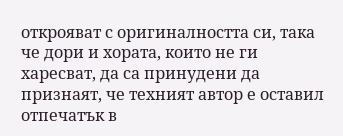открояват с оригиналността си, така че дори и хората, които не ги харесват, да са принудени да признаят, че техният автор е оставил отпечатък в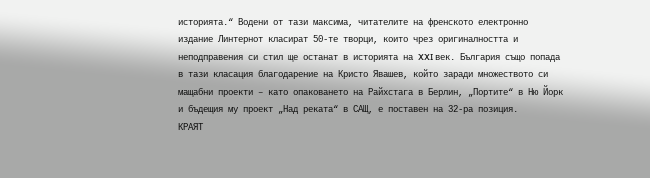историята.“ Водени от тази максима, читателите на френското електронно издание Линтернот класират 50-те творци, които чрез оригиналността и неподправения си стил ще останат в историята на XXI век. България също попада в тази класация благодарение на Кристо Явашев, който заради множеството си мащабни проекти – като опаковането на Райхстага в Берлин, „Портите“ в Ню Йорк и бъдещия му проект „Над реката“ в САЩ, е поставен на 32-ра позиция.
КРАЯТ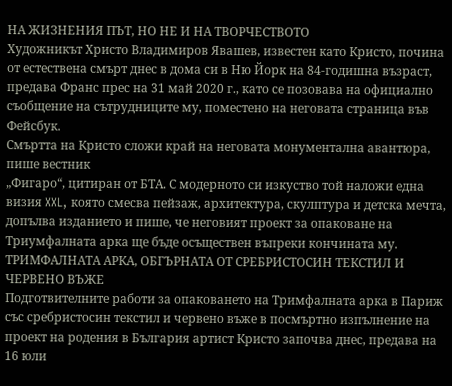НА ЖИЗНЕНИЯ ПЪТ, НО НЕ И НА ТВОРЧЕСТВОТО
Художникът Христо Владимиров Явашев, известен като Кристо, почина от естествена смърт днес в дома си в Ню Йорк на 84-годишна възраст, предава Франс прес на 31 май 2020 г., като се позовава на официално съобщение на сътрудниците му, поместено на неговата страница във Фейсбук.
Смъртта на Кристо сложи край на неговата монументална авантюра, пише вестник
„Фигаро“, цитиран от БТА. С модерното си изкуство той наложи една визия XXL, която смесва пейзаж, архитектура, скулптура и детска мечта, допълва изданието и пише, че неговият проект за опаковане на Триумфалната арка ще бъде осъществен въпреки кончината му.
ТРИМФАЛНАТА АРКА, ОБГЪРНАТА ОТ СРЕБРИСТОСИН ТЕКСТИЛ И ЧЕРВЕНО ВЪЖЕ
Подготвителните работи за опаковането на Тримфалната арка в Париж със сребристосин текстил и червено въже в посмъртно изпълнение на проект на родения в България артист Кристо започва днес, предава на 16 юли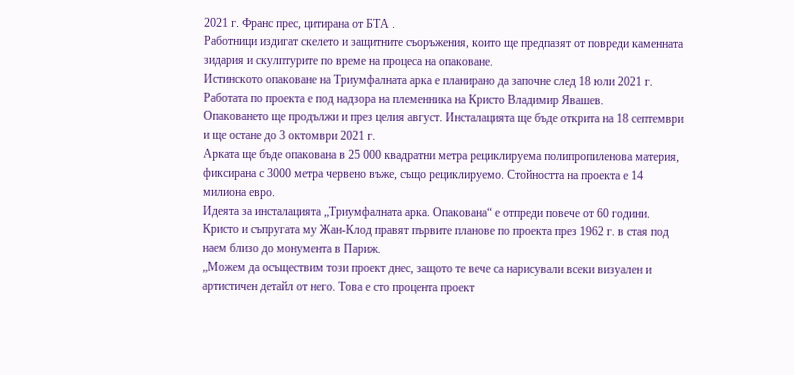2021 г. Франс прес, цитирана от БТА .
Работници издигат скелето и защитните съоръжения, които ще предпазят от повреди каменната зидария и скулптурите по време на процеса на опаковане.
Истинското опаковане на Триумфалната арка е планирано да започне след 18 юли 2021 г.
Работата по проекта е под надзора на племенника на Кристо Владимир Явашев.
Опаковането ще продължи и през целия август. Инсталацията ще бъде открита на 18 септември и ще остане до 3 октомври 2021 г.
Арката ще бъде опакована в 25 000 квадратни метра рециклируема полипропиленова материя, фиксирана с 3000 метра червено въже, също рециклируемо. Стойността на проекта е 14 милиона евро.
Идеята за инсталацията „Триумфалната арка. Опакована“ е отпреди повече от 60 години. Кристо и съпругата му Жан-Клод правят първите планове по проекта през 1962 г. в стая под наем близо до монумента в Париж.
„Можем да осъществим този проект днес, защото те вече са нарисували всеки визуален и артистичен детайл от него. Това е сто процента проект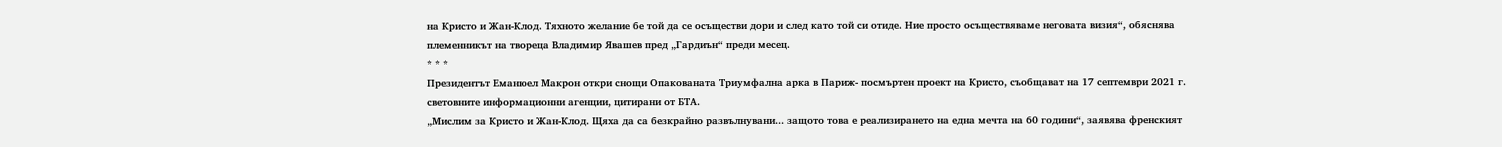на Кристо и Жан-Клод. Тяхното желание бе той да се осъществи дори и след като той си отиде. Ние просто осъществяваме неговата визия“, обяснява племенникът на твореца Владимир Явашев пред „Гардиън“ преди месец.
* * *
Президентът Еманюел Макрон откри снощи Опакованата Триумфална арка в Париж- посмъртен проект на Кристо, съобщават на 17 септември 2021 г. световните информационни агенции, цитирани от БТА.
„Мислим за Кристо и Жан-Клод. Щяха да са безкрайно развълнувани... защото това е реализирането на една мечта на 60 години“, заявява френският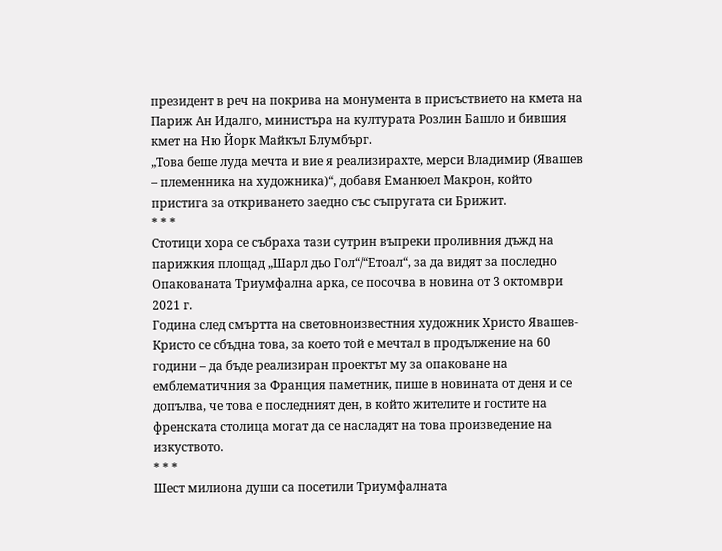президент в реч на покрива на монумента в присъствието на кмета на Париж Ан Идалго, министъра на културата Розлин Башло и бившия кмет на Ню Йорк Майкъл Блумбърг.
„Това беше луда мечта и вие я реализирахте, мерси Владимир (Явашев – племенника на художника)“, добавя Еманюел Макрон, който пристига за откриването заедно със съпругата си Брижит.
* * *
Стотици хора се събраха тази сутрин въпреки проливния дъжд на парижкия площад „Шарл дьо Гол“/“Етоал“, за да видят за последно Опакованата Триумфална арка, се посочва в новина от 3 октомври 2021 г.
Година след смъртта на световноизвестния художник Христо Явашев-Кристо се сбъдна това, за което той е мечтал в продължение на 60 години – да бъде реализиран проектът му за опаковане на емблематичния за Франция паметник, пише в новината от деня и се допълва, че това е последният ден, в който жителите и гостите на френската столица могат да се насладят на това произведение на изкуството.
* * *
Шест милиона души са посетили Триумфалната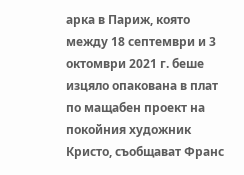арка в Париж, която между 18 септември и 3 октомври 2021 г. беше изцяло опакована в плат по мащабен проект на покойния художник Кристо, съобщават Франс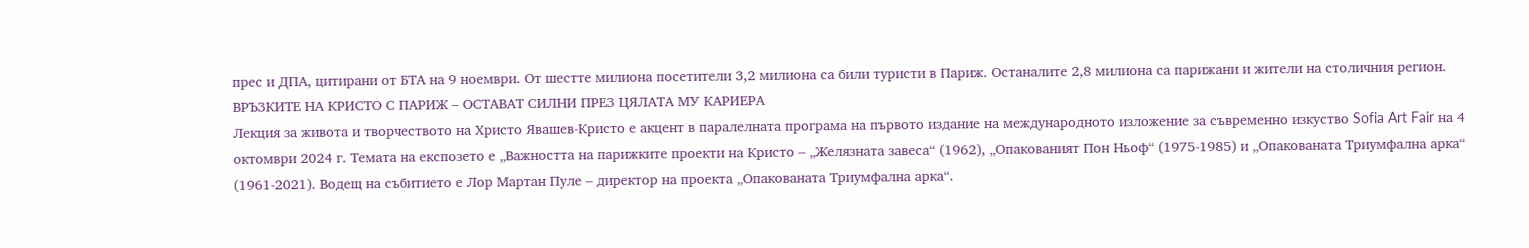прес и ДПА, цитирани от БТА на 9 ноември. От шестте милиона посетители 3,2 милиона са били туристи в Париж. Останалите 2,8 милиона са парижани и жители на столичния регион.
ВРЪЗКИТЕ НА КРИСТО С ПАРИЖ – ОСТАВАТ СИЛНИ ПРЕЗ ЦЯЛАТА МУ КАРИЕРА
Лекция за живота и творчеството на Христо Явашев-Кристо е акцент в паралелната програма на първото издание на международното изложение за съвременно изкуство Sofia Art Fair на 4 октомври 2024 г. Темата на експозето е „Важността на парижките проекти на Кристо – „Желязната завеса“ (1962), „Опакованият Пон Ньоф“ (1975-1985) и „Опакованата Триумфална арка“ (1961-2021). Водещ на събитието е Лор Мартан Пуле – директор на проекта „Опакованата Триумфална арка“.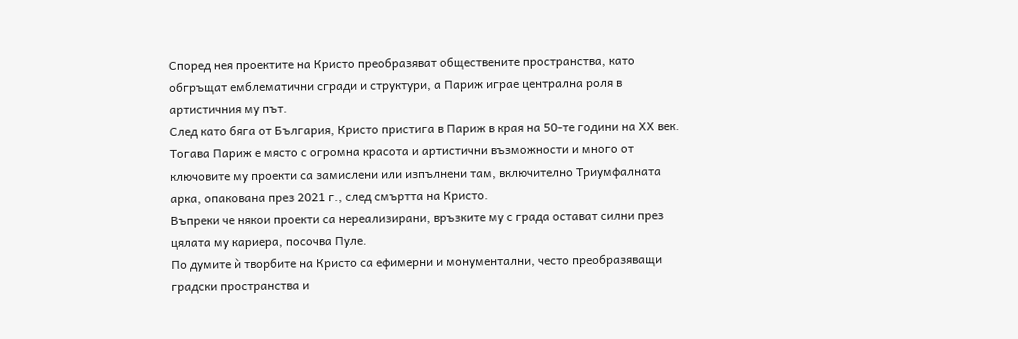Според нея проектите на Кристо преобразяват обществените пространства, като обгръщат емблематични сгради и структури, а Париж играе централна роля в артистичния му път.
След като бяга от България, Кристо пристига в Париж в края на 50-те години на ХХ век.
Тогава Париж е място с огромна красота и артистични възможности и много от ключовите му проекти са замислени или изпълнени там, включително Триумфалната арка, опакована през 2021 г., след смъртта на Кристо.
Въпреки че някои проекти са нереализирани, връзките му с града остават силни през цялата му кариера, посочва Пуле.
По думите ѝ творбите на Кристо са ефимерни и монументални, често преобразяващи градски пространства и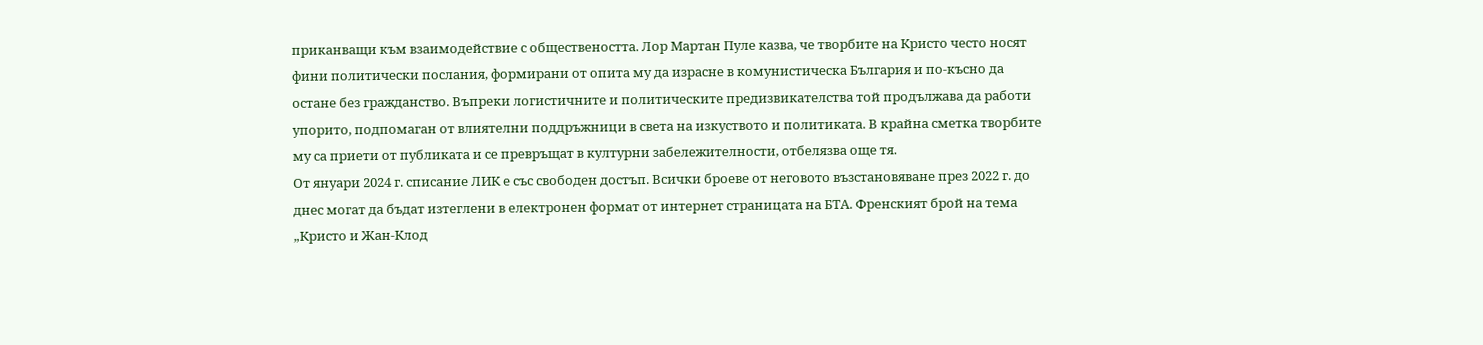приканващи към взаимодействие с обществеността. Лор Мартан Пуле казва, че творбите на Кристо често носят фини политически послания, формирани от опита му да израсне в комунистическа България и по-късно да остане без гражданство. Въпреки логистичните и политическите предизвикателства той продължава да работи упорито, подпомаган от влиятелни поддръжници в света на изкуството и политиката. В крайна сметка творбите му са приети от публиката и се превръщат в културни забележителности, отбелязва още тя.
От януари 2024 г. списание ЛИК е със свободен достъп. Всички броеве от неговото възстановяване през 2022 г. до днес могат да бъдат изтеглени в електронен формат от интернет страницата на БТА. Френският брой на тема „Кристо и Жан-Клод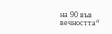на 90 във вечността“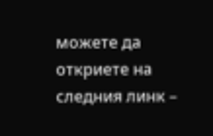можете да откриете на следния линк –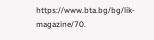https://www.bta.bg/bg/lik-magazine/70.